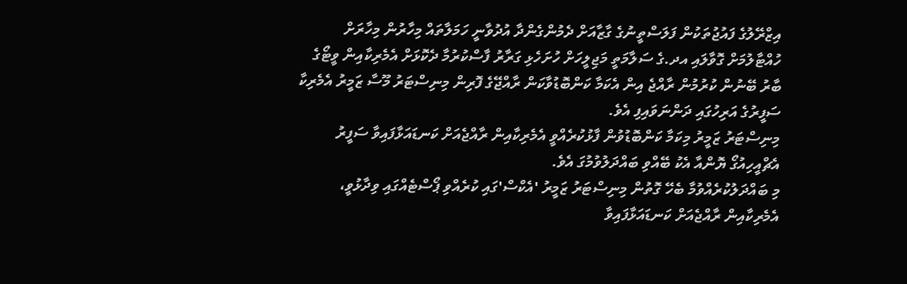އިޒްރޭލުގެ ފައުޖުތަކުން ފަލަސްތީނުގެ ގާޒާއަށް ދެމުންގެންދާ އުދުވާނީ ހަމަލާތައް މިހާރުން މިހާރަށް ހުއްޓާލުމަށް ގޮވާލައި އދ.ގެ ސަލާމަތީ މަޖިލީހަށް ހުށަހެޅި ގަރާރު ފާސްކުރުމާ ދެކޮޅަށް އެމެރިކާއިން ވީޓޯގެ ބާރު ބޭނުން ކުރުމުން ރާއްޖެ އިން އެކަމާ ކަންބޮޑުވާކަން ރާއްޖޭގެ ފޮރިން މިނިސްޓަރު މޫސާ ޒަމީރު އެމެރިކާ ސަފީރުގެ އަރިހުގައި ދަންނަވައިފި އެވެ.
މިނިސްޓަރު ޒަމީރު މިކަމާ ކަންބޮޑުވުން ފާޅުކުރެއްވީ އެމެރިކާއިން ރާއްޖެއަށް ކަނޑައަޅާފައިވާ ސަފީރު އެޗްއީހިއުގޯ ޔޮންއާ އެކު ބޭއްވި ބައްދަލުވުމުގަ އެވެ.
މި ބައްދަލުކުރެއްވުމާ ބެހޭ ގޮތުން މިނިސްޓަރު ޒަމީރު 'އެކްސް'ގައި ކުރެއްވި ޕޯސްޓެއްގައި ވިދާޅުވީ، އެމެރިކާއިން ރާއްޖެއަށް ކަނޑައަޅާފައިވާ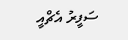ސަފީރު އެޗްއީ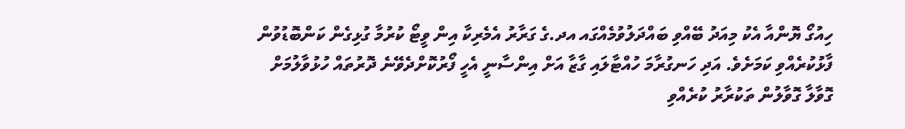ހިއުގޯ ޔޮންއާ އެކު މިއަދު ބޭއްވި ބައްދަލުވުމެއްގައ އދ.ގެ ގަރާރު އެމެރިކާ އިން ވީޓޯ ކުރުމާ ގުޅިގެން ކަންބޮޑުވުން ފާޅުކުރެއްވި ކަމަށެވެ. އަދި ހަނގުރާމަ ހުއްޓާލައި ގާޒާ އަށް އިންސާނީ އެހީ ފޯރުކޮށްދެވޭނެ ދޮރުތައް ހުޅުވާލުމަށް ގޮވާލާ ގޮވާލުން ތަކުރާރު ކުރެއްވި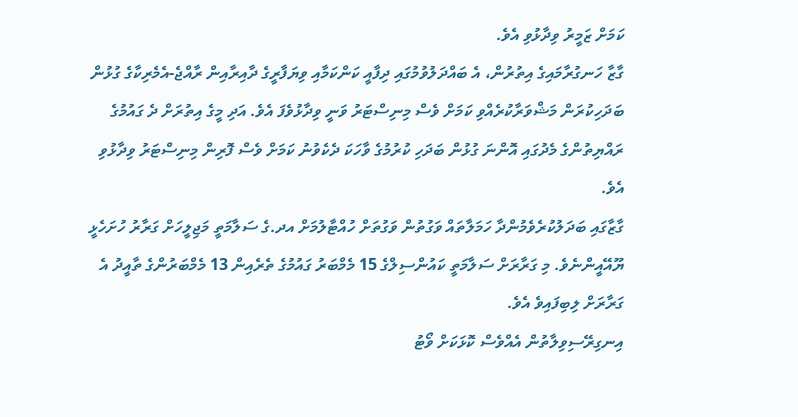ކަމަށް ޒަމީރު ވިދާޅުވި އެވެ.
ގާޒާ ހަނގުރާމައިގެ އިތުރުން، އެ ބައްދަލުވުމުގައި ދިފާއީ ކަންކަމާއި ވިޔަފާރީގެ ދާއިރާއިން ރާއްޖެ-އެމެރިކާގެ ގުޅުން ބަދަހިކުރަން މަޝްވަރާކުރެއްވި ކަމަށް ވެސް މިނިސްޓަރު ވަނީ ވިދާޅުވެފަ އެވެ. އަދި މީގެ އިތުރަށް ދެ ގައުމުގެ ރައްޔިތުންގެ މެދުގައި އޮންނަ ގުޅުން ބަދަހި ކުރުމުގެ ވާހަކަ ދެކެވުނު ކަމަށް ވެސް ފޮރިން މިނިސްޓަރު ވިދާޅުވި އެވެ.
ގާޒާގައި ބަދަލުކުރެވެމުންދާ ހަމަލާތައް ވަގުތުން ވަގުތަށް ހުއްޓާލުމަށް އދ.ގެ ސަލާމަތީ މަޖިލީހަށް ގަރާރު ހުށަހެޅީ ޔޫއޭއީންނެވެ. މި ގަރާރަށް ސަލާމަތީ ކައުންސިލްގެ 15 މެމްބަރު ގައުމުގެ ތެރެއިން 13 މެމްބަރުންގެ ތާއީދު އެ ގަރާރަށް ލިބިފައިވެ އެވެ.
އިނގިރޭސިވިލާތުން އެއްވެސް ކޮޅަކަށް ވޯޓު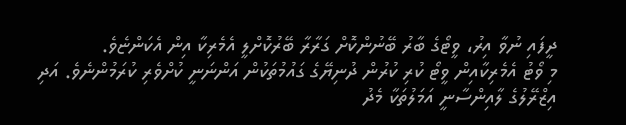ދީފައި ނުވާ އިރު، ވީޓޯގެ ބާރު ބޭނުންކޮށް ގަރާރާ ބޭރުކޮށްލީ އެމެރިކާ އިން އެކަންޏެވެ.
މި ވޯޓު އެމެރިކާއިން ވީޓޯ ކުރި ކުރުން ދުނިޔޭގެ ގައުމުތަކުން އަންނަނީ ކުށްވެރި ކުރަމުންނެވެ. އަދި އިޒްރޭލުގެ ލާއިންސާނީ އަމަލުތަކާ މެދު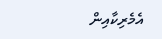އެމެރިކާއިން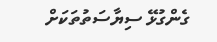ގެންގުޅޭ ސިޔާސަތުތަކަށް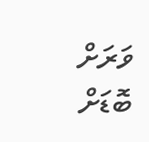ވަރަށް ބޮޑަށް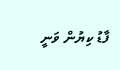ފާޑު ކިޔުން ވަނީ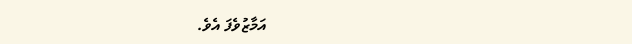އަމާޒުވެފަ އެވެ.